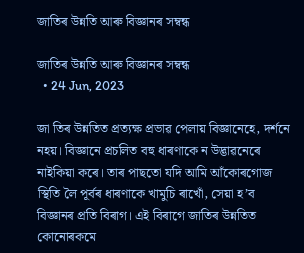জাতিৰ উন্নতি আৰু বিজ্ঞানৰ সম্বন্ধ

জাতিৰ উন্নতি আৰু বিজ্ঞানৰ সম্বন্ধ
  • 24 Jun, 2023

জা তিৰ উন্নতিত প্ৰত্যক্ষ প্ৰভাৱ পেলায় বিজ্ঞানেহে, দৰ্শনে নহয়। বিজ্ঞানে প্ৰচলিত বহু ধাৰণাকে ন উদ্ভাৱনেৰে নাইকিয়া কৰে। তাৰ পাছতো যদি আমি আঁকোৰগোজ স্থিতি লৈ পূৰ্বৰ ধাৰণাকে খামুচি ৰাখোঁ, সেয়া হ’ব বিজ্ঞানৰ প্ৰতি বিৰাগ। এই বিৰাগে জাতিৰ উন্নতিত কোনোৰকমে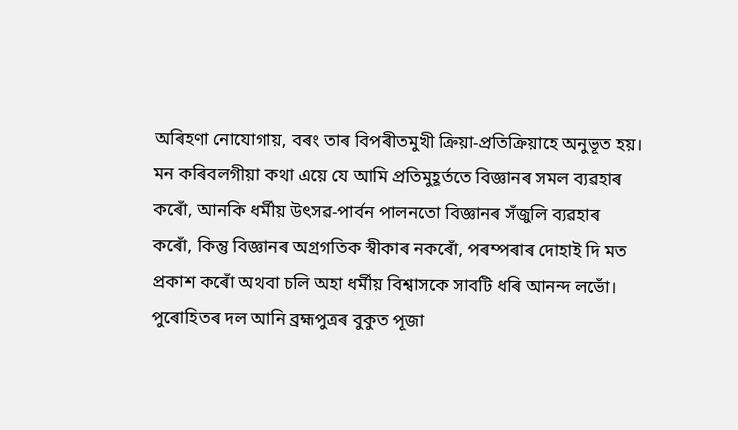অৰিহণা নোযোগায়, বৰং তাৰ বিপৰীতমুখী ক্ৰিয়া-প্ৰতিক্ৰিয়াহে অনুভূত হয়। মন কৰিবলগীয়া কথা এয়ে যে আমি প্ৰতিমুহূৰ্ততে বিজ্ঞানৰ সমল ব্যৱহাৰ কৰোঁ, আনকি ধৰ্মীয় উৎসৱ-পাৰ্বন পালনতো বিজ্ঞানৰ সঁজুলি ব্যৱহাৰ কৰোঁ, কিন্তু বিজ্ঞানৰ অগ্ৰগতিক স্বীকাৰ নকৰোঁ, পৰম্পৰাৰ দোহাই দি মত প্ৰকাশ কৰোঁ অথবা চলি অহা ধৰ্মীয় বিশ্বাসকে সাবটি ধৰি আনন্দ লভোঁ। পুৰোহিতৰ দল আনি ব্ৰহ্মপুত্ৰৰ বুকুত পূজা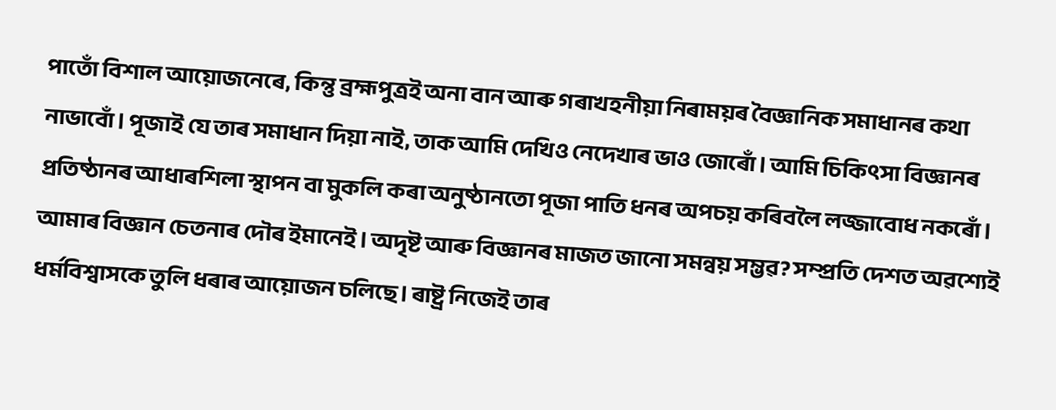পাতোঁ বিশাল আয়োজনেৰে, কিন্তু ব্ৰহ্মপুত্ৰই অনা বান আৰু গৰাখহনীয়া নিৰাময়ৰ বৈজ্ঞানিক সমাধানৰ কথা নাভাবোঁ। পূজাই যে তাৰ সমাধান দিয়া নাই, তাক আমি দেখিও নেদেখাৰ ভাও জোৰোঁ। আমি চিকিৎসা বিজ্ঞানৰ প্ৰতিষ্ঠানৰ আধাৰশিলা স্থাপন বা মুকলি কৰা অনুষ্ঠানতো পূজা পাতি ধনৰ অপচয় কৰিবলৈ লজ্জাবোধ নকৰোঁ। আমাৰ বিজ্ঞান চেতনাৰ দৌৰ ইমানেই। অদৃষ্ট আৰু বিজ্ঞানৰ মাজত জানো সমন্বয় সম্ভৱ? সম্প্ৰতি দেশত অৱশ্যেই ধৰ্মবিশ্বাসকে তুলি ধৰাৰ আয়োজন চলিছে। ৰাষ্ট্ৰ নিজেই তাৰ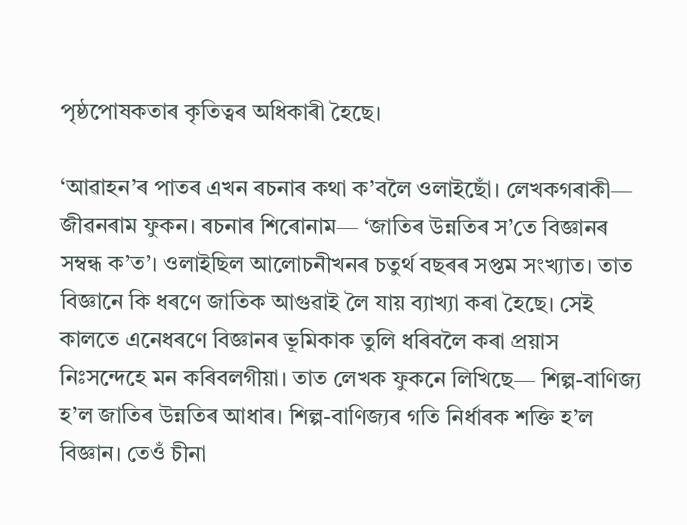পৃষ্ঠপোষকতাৰ কৃতিত্বৰ অধিকাৰী হৈছে।

‘আৱাহন’ৰ পাতৰ এখন ৰচনাৰ কথা ক’বলৈ ওলাইছোঁ। লেখকগৰাকী— জীৱনৰাম ফুকন। ৰচনাৰ শিৰোনাম— ‘জাতিৰ উন্নতিৰ স’তে বিজ্ঞানৰ সম্বন্ধ ক’ত’। ওলাইছিল আলোচনীখনৰ চতুৰ্থ বছৰৰ সপ্তম সংখ্যাত। তাত বিজ্ঞানে কি ধৰণে জাতিক আগুৱাই লৈ যায় ব্যাখ্যা কৰা হৈছে। সেই কালতে এনেধৰণে বিজ্ঞানৰ ভূমিকাক তুলি ধৰিবলৈ কৰা প্ৰয়াস নিঃসন্দেহে মন কৰিবলগীয়া। তাত লেখক ফুকনে লিখিছে— শিল্প-বাণিজ্য হ’ল জাতিৰ উন্নতিৰ আধাৰ। শিল্প-বাণিজ্যৰ গতি নিৰ্ধাৰক শক্তি হ’ল বিজ্ঞান। তেওঁ চীনা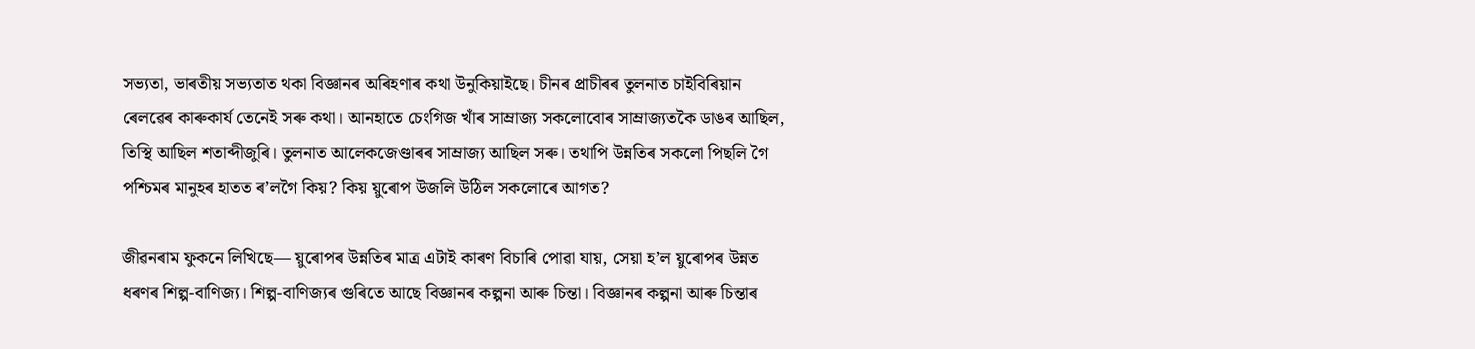সভ্যতা, ভাৰতীয় সভ্যতাত থকা বিজ্ঞানৰ অৰিহণাৰ কথা উনুকিয়াইছে। চীনৰ প্ৰাচীৰৰ তুলনাত চাইবিৰিয়ান ৰেলৱেৰ কাৰুকাৰ্য তেনেই সৰু কথা। আনহাতে চেংগিজ খাঁৰ সাম্ৰাজ্য সকলোবোৰ সাম্ৰাজ্যতকৈ ডাঙৰ আছিল, তিস্থি আছিল শতাব্দীজুৰি। তুলনাত আলেকজেণ্ডাৰৰ সাম্ৰাজ্য আছিল সৰু। তথাপি উন্নতিৰ সকলো পিছলি গৈ পশ্চিমৰ মানুহৰ হাতত ৰ’লগৈ কিয়? কিয় য়ুৰোপ উজলি উঠিল সকলোৰে আগত?

জীৱনৰাম ফুকনে লিখিছে— য়ুৰোপৰ উন্নতিৰ মাত্ৰ এটাই কাৰণ বিচাৰি পোৱা যায়, সেয়া হ’ল য়ুৰোপৰ উন্নত ধৰণৰ শিল্প-বাণিজ্য। শিল্প-বাণিজ্যৰ গুৰিতে আছে বিজ্ঞানৰ কল্পনা আৰু চিন্তা। বিজ্ঞানৰ কল্পনা আৰু চিন্তাৰ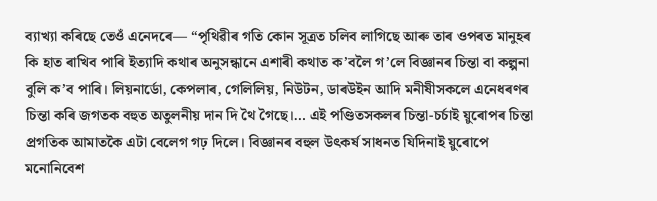ব্যাখ্যা কৰিছে তেওঁ এনেদৰে— “পৃথিৱীৰ গতি কোন সূত্ৰত চলিব লাগিছে আৰু তাৰ ওপৰত মানুহৰ কি হাত ৰাখিব পাৰি ইত্যাদি কথাৰ অনুসন্ধানে এশাৰী কথাত ক’বলৈ গ’লে বিজ্ঞানৰ চিন্তা বা কল্পনা বুলি ক’ব পাৰি। লিয়নাৰ্ডো, কেপলাৰ, গেলিলিয়, নিউটন, ডাৰউইন আদি মনীষীসকলে এনেধৰণৰ চিন্তা কৰি জগতক বহুত অতুলনীয় দান দি থৈ গৈছে।… এই পণ্ডিতসকলৰ চিন্তা-চৰ্চাই য়ুৰোপৰ চিন্তা প্ৰগতিক আমাতকৈ এটা বেলেগ গঢ় দিলে। বিজ্ঞানৰ বহুল উৎকৰ্ষ সাধনত যিদিনাই য়ুৰোপে মনোনিবেশ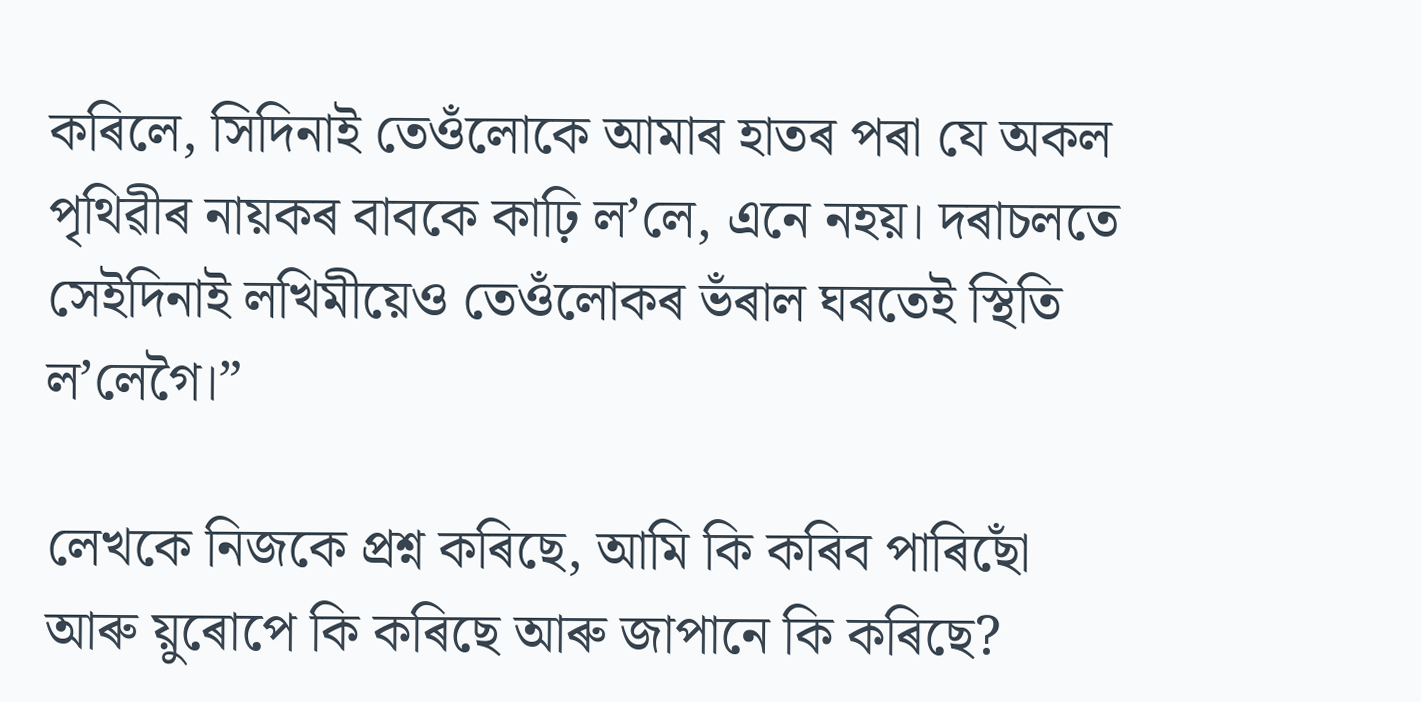কৰিলে, সিদিনাই তেওঁলোকে আমাৰ হাতৰ পৰা যে অকল পৃথিৱীৰ নায়কৰ বাবকে কাঢ়ি ল’লে, এনে নহয়। দৰাচলতে সেইদিনাই লখিমীয়েও তেওঁলোকৰ ভঁৰাল ঘৰতেই স্থিতি ল’লেগৈ।”

লেখকে নিজকে প্ৰশ্ন কৰিছে, আমি কি কৰিব পাৰিছোঁ আৰু য়ুৰোপে কি কৰিছে আৰু জাপানে কি কৰিছে?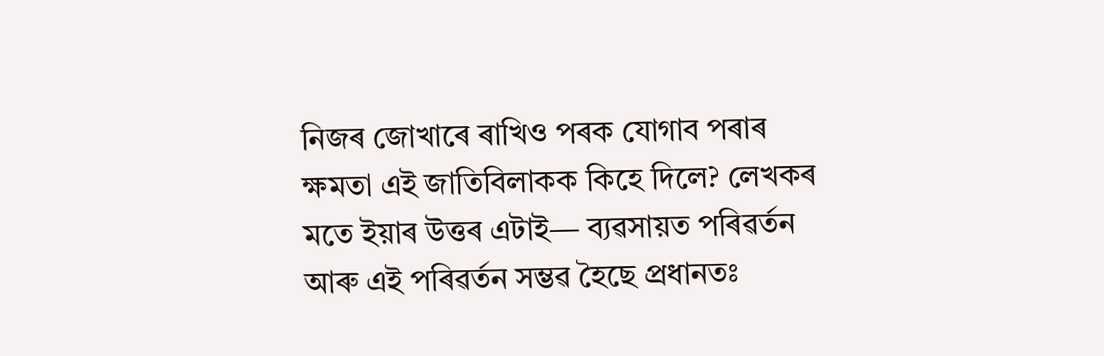নিজৰ জোখাৰে ৰাখিও পৰক যোগাব পৰাৰ ক্ষমতা এই জাতিবিলাকক কিহে দিলে? লেখকৰ মতে ইয়াৰ উত্তৰ এটাই— ব্যৱসায়ত পৰিৱৰ্তন আৰু এই পৰিৱৰ্তন সম্ভৱ হৈছে প্ৰধানতঃ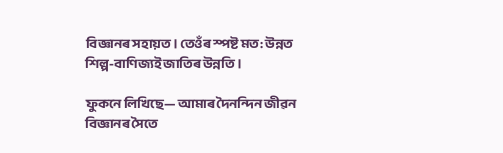বিজ্ঞানৰ সহায়ত। তেওঁৰ স্পষ্ট মত: উন্নত শিল্প-বাণিজ্যই জাতিৰ উন্নতি।

ফুকনে লিখিছে— আমাৰ দৈনন্দিন জীৱন বিজ্ঞানৰ সৈতে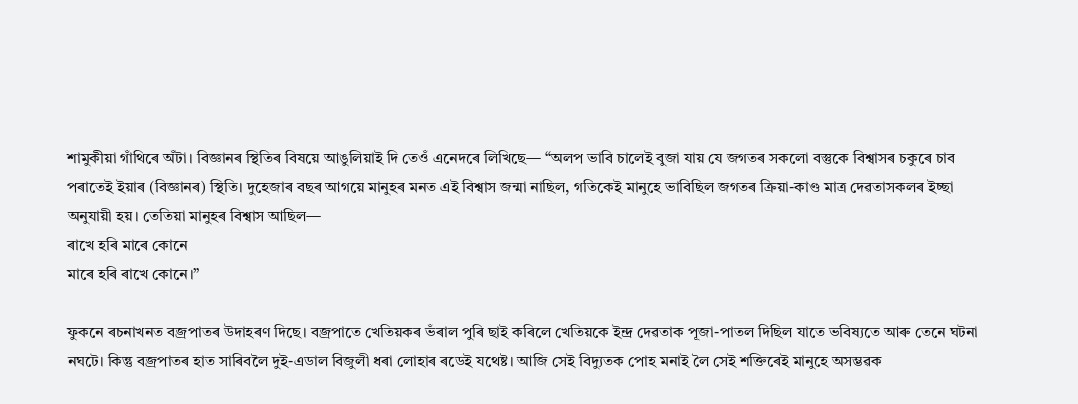শামুকীয়া গাঁথিৰে অঁটা। বিজ্ঞানৰ স্থিতিৰ বিষয়ে আঙুলিয়াই দি তেওঁ এনেদৰে লিখিছে— “অলপ ভাবি চালেই বুজা যায় যে জগতৰ সকলো বস্তুকে বিশ্বাসৰ চকুৰে চাব পৰাতেই ইয়াৰ (বিজ্ঞানৰ) স্থিতি। দুহেজাৰ বছৰ আগয়ে মানুহৰ মনত এই বিশ্বাস জন্মা নাছিল, গতিকেই মানুহে ভাবিছিল জগতৰ ক্ৰিয়া-কাণ্ড মাত্ৰ দেৱতাসকলৰ ইচ্ছা অনুযায়ী হয়। তেতিয়া মানুহৰ বিশ্বাস আছিল—
ৰাখে হৰি মাৰে কোনে
মাৰে হৰি ৰাখে কোনে।”

ফুকনে ৰচনাখনত বজ্ৰপাতৰ উদাহৰণ দিছে। বজ্ৰপাতে খেতিয়কৰ ভঁৰাল পুৰি ছাই কৰিলে খেতিয়কে ইন্দ্ৰ দেৱতাক পূজা-পাতল দিছিল যাতে ভবিষ্যতে আৰু তেনে ঘটনা নঘটে। কিন্তু বজ্ৰপাতৰ হাত সাৰিবলৈ দুই-এডাল বিজুলী ধৰা লোহাৰ ৰডেই যথেষ্ট। আজি সেই বিদ্যুতক পোহ মনাই লৈ সেই শক্তিৰেই মানুহে অসম্ভৱক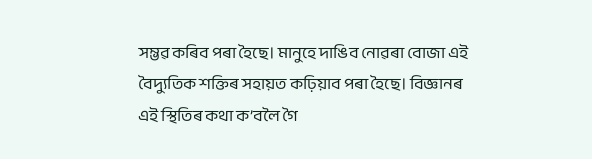সম্ভৱ কৰিব পৰা হৈছে। মানুহে দাঙিব নোৱৰা বোজা এই বৈদ্যুতিক শক্তিৰ সহায়ত কঢ়িয়াব পৰা হৈছে। বিজ্ঞানৰ এই স্থিতিৰ কথা ক’বলৈ গৈ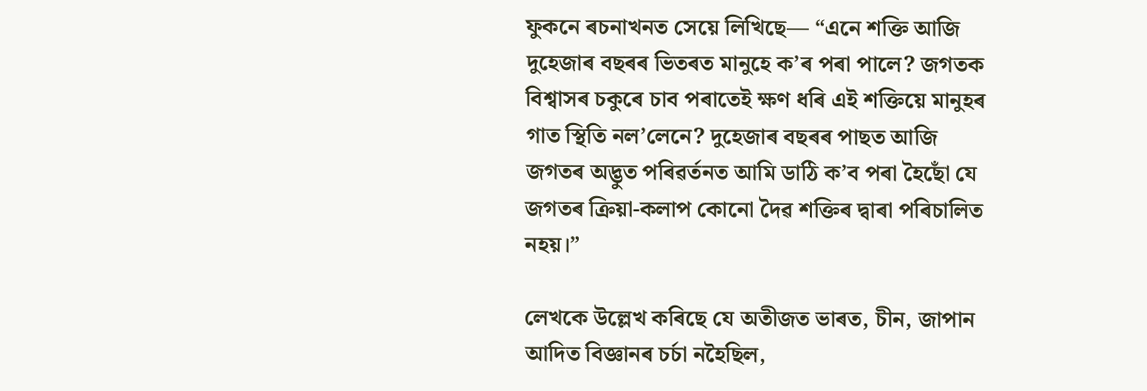ফুকনে ৰচনাখনত সেয়ে লিখিছে— “এনে শক্তি আজি দুহেজাৰ বছৰৰ ভিতৰত মানুহে ক’ৰ পৰা পালে? জগতক বিশ্বাসৰ চকুৰে চাব পৰাতেই ক্ষণ ধৰি এই শক্তিয়ে মানুহৰ গাত স্থিতি নল’লেনে? দুহেজাৰ বছৰৰ পাছত আজি জগতৰ অদ্ভুত পৰিৱৰ্তনত আমি ডাঠি ক’ব পৰা হৈছোঁ যে জগতৰ ক্ৰিয়া-কলাপ কোনো দৈৱ শক্তিৰ দ্বাৰা পৰিচালিত নহয়।”

লেখকে উল্লেখ কৰিছে যে অতীজত ভাৰত, চীন, জাপান আদিত বিজ্ঞানৰ চৰ্চা নহৈছিল,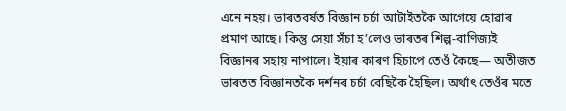এনে নহয়। ভাৰতবৰ্ষত বিজ্ঞান চৰ্চা আটাইতকৈ আগেয়ে হোৱাৰ প্ৰমাণ আছে। কিন্তু সেয়া সঁচা হ’লেও ভাৰতৰ শিল্প-বাণিজ্যই বিজ্ঞানৰ সহায় নাপালে। ইয়াৰ কাৰণ হিচাপে তেওঁ কৈছে— অতীজত ভাৰতত বিজ্ঞানতকৈ দৰ্শনৰ চৰ্চা বেছিকৈ হৈছিল। অৰ্থাৎ তেওঁৰ মতে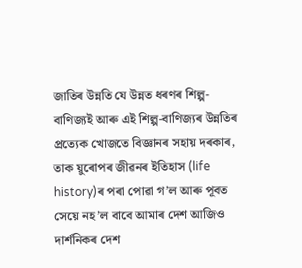জাতিৰ উন্নতি যে উন্নত ধৰণৰ শিল্প-বাণিজ্যই আৰু এই শিল্প-বাণিজ্যৰ উন্নতিৰ প্ৰত্যেক খোজতে বিজ্ঞানৰ সহায় দৰকাৰ, তাক য়ুৰোপৰ জীৱনৰ ইতিহাস (life history)ৰ পৰা পোৱা গ’ল আৰু পূবত সেয়ে নহ’ল বাবে আমাৰ দেশ আজিও দাৰ্শনিকৰ দেশ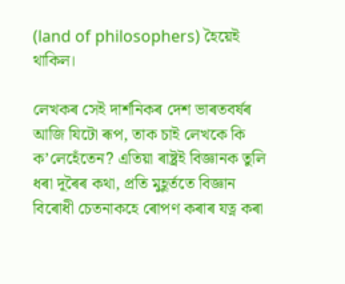(land of philosophers) হৈয়েই থাকিল।

লেখকৰ সেই দাৰ্শনিকৰ দেশ ভাৰতবৰ্ষৰ আজি যিটো ৰূপ, তাক চাই লেখকে কি ক’লেহেঁতেন? এতিয়া ৰাষ্ট্ৰই বিজ্ঞানক তুলি ধৰা দূৰৈৰ কথা, প্ৰতি মুহূৰ্ততে বিজ্ঞান বিৰোধী চেতনাকহে ৰোপণ কৰাৰ যত্ন কৰা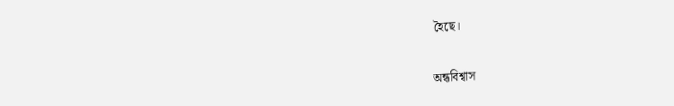হৈছে।

অন্ধবিশ্বাস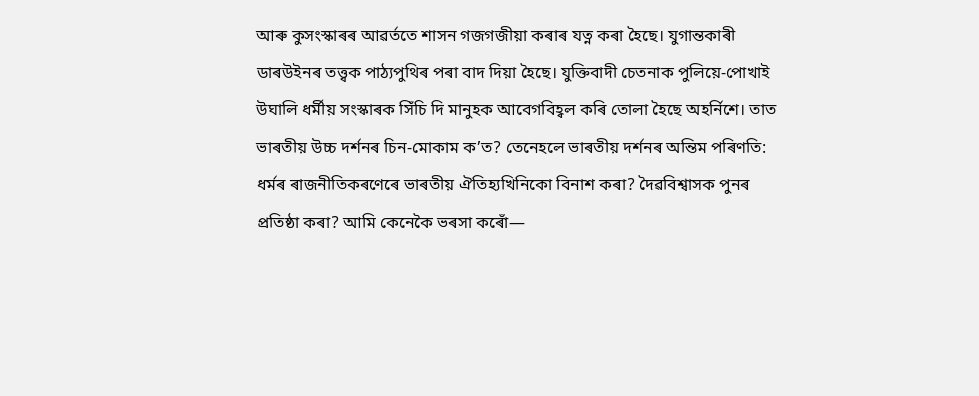আৰু কুসংস্কাৰৰ আৱৰ্ততে শাসন গজগজীয়া কৰাৰ যত্ন কৰা হৈছে। যুগান্তকাৰী ডাৰউইনৰ তত্ত্বক পাঠ্যপুথিৰ পৰা বাদ দিয়া হৈছে। যুক্তিবাদী চেতনাক পুলিয়ে-পোখাই উঘালি ধৰ্মীয় সংস্কাৰক সিঁচি দি মানুহক আবেগবিহ্বল কৰি তোলা হৈছে অহৰ্নিশে। তাত ভাৰতীয় উচ্চ দৰ্শনৰ চিন-মোকাম ক’ত? তেনেহলে ভাৰতীয় দৰ্শনৰ অন্তিম পৰিণতি: ধৰ্মৰ ৰাজনীতিকৰণেৰে ভাৰতীয় ঐতিহ্যখিনিকো বিনাশ কৰা? দৈৱবিশ্বাসক পুনৰ প্ৰতিষ্ঠা কৰা? আমি কেনেকৈ ভৰসা কৰোঁ—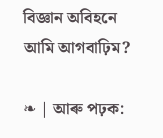বিজ্ঞান অবিহনে আমি আগবাঢ়িম?

❧ | আৰু পঢ়ক: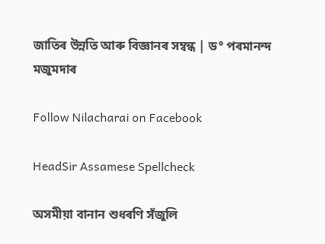জাতিৰ উন্নতি আৰু বিজ্ঞানৰ সম্বন্ধ | ড° পৰমানন্দ মজুমদাৰ

Follow Nilacharai on Facebook

HeadSir Assamese Spellcheck

অসমীয়া বানান শুধৰণি সঁজুলি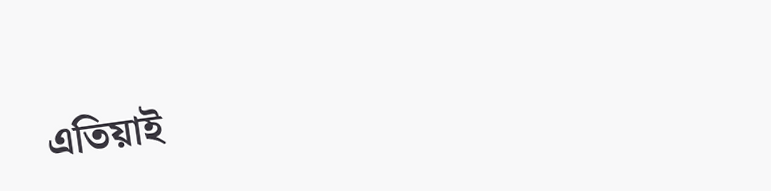এতিয়াই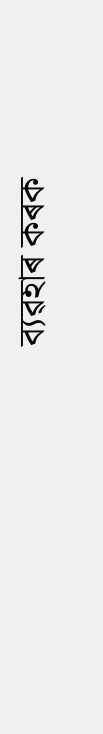ব্যৱহাৰ কৰক